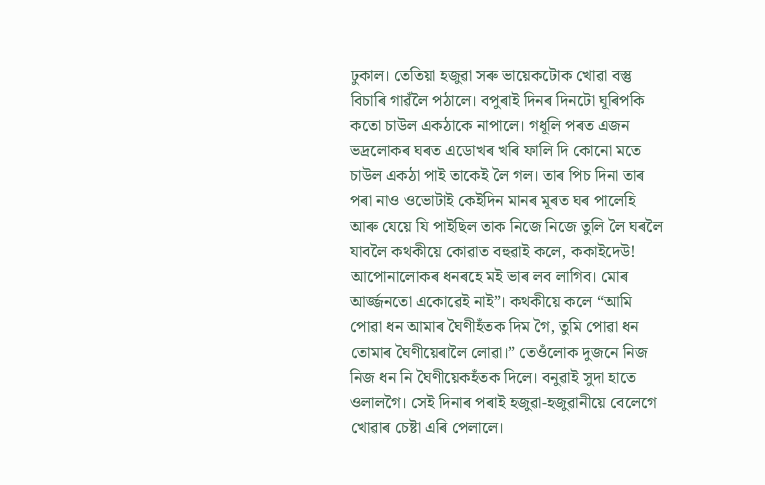ঢুকাল। তেতিয়া হজুৱা সৰু ভায়েকটোক খোৱা বস্তু বিচাৰি গাৱঁলৈ পঠালে। বপুৰাই দিনৰ দিনটো ঘূৰিপকি কতো চাউল একঠাকে নাপালে। গধূলি পৰত এজন ভদ্ৰলোকৰ ঘৰত এডোখৰ খৰি ফালি দি কোনো মতে চাউল একঠা পাই তাকেই লৈ গল। তাৰ পিচ দিনা তাৰ পৰা নাও ওভোটাই কেইদিন মানৰ মূৰত ঘৰ পালেহি আৰু যেয়ে যি পাইছিল তাক নিজে নিজে তুলি লৈ ঘৰলৈ যাবলৈ কথকীয়ে কোৱাত বহুৱাই কলে, ককাইদেউ! আপোনালোকৰ ধনৰহে মই ভাৰ লব লাগিব। মোৰ আৰ্জ্জনতো একোৱেই নাই”। কথকীয়ে কলে “আমি পোৱা ধন আমাৰ ঘৈণীহঁতক দিম গৈ, তুমি পোৱা ধন তোমাৰ ঘৈণীয়েৰালৈ লোৱা।” তেওঁলোক দুজনে নিজ নিজ ধন নি ঘৈণীয়েকহঁতক দিলে। বনুৱাই সুদা হাতে ওলালগৈ। সেই দিনাৰ পৰাই হজুৱা-হজুৱানীয়ে বেলেগে খোৱাৰ চেষ্টা এৰি পেলালে।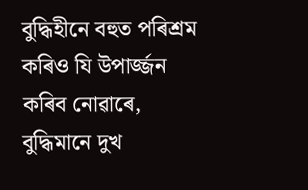বুদ্ধিহীনে বহুত পৰিশ্ৰম কৰিও যি উপাৰ্জ্জন কৰিব নোৱাৰে, বুদ্ধিমানে দুখ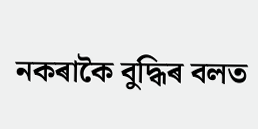নকৰাকৈ বুদ্ধিৰ বলত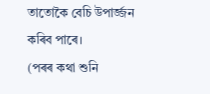তাতোকৈ বেচি উপাৰ্জ্জন কৰিব পাৰে।
(পৰৰ কথা শুনি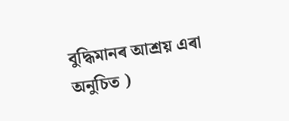বুদ্ধিমানৰ আশ্ৰয় এৰা অনুচিত )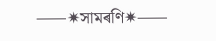⸺✷সামৰণি✷⸺